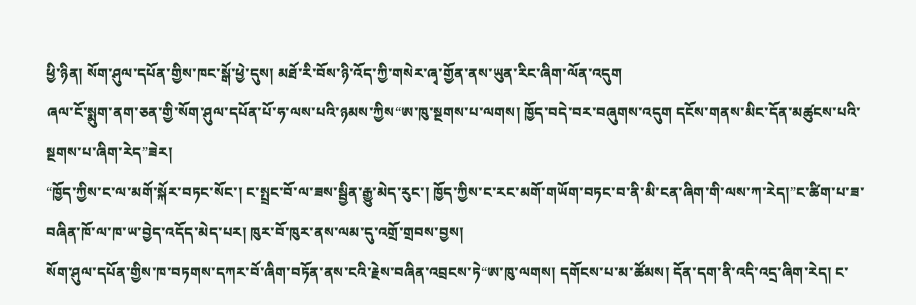ཕྱི་ཉིན། སོག་ཤུལ་དཔོན་གྱིས་ཁང་སྒོ་ཕྱེ་དུས། མཐོ་རི་བོས་ཉི་འོད་ཀྱི་གསེར་ཞྭ་གྱོན་ནས་ཡུན་རིང་ཞིག་ལོན་འདུག
ཞལ་ངོ་སྨུག་ནག་ཅན་གྱི་སོག་ཤུལ་དཔོན་པོ་ཧ་ལས་པའི་ཉམས་ཀྱིས“ཨ་ཁུ་སྔགས་པ་ལགས། ཁྱོད་བདེ་བར་བཞུགས་འདུག དངོས་གནས་མིང་དོན་མཚུངས་པའི་སྔགས་པ་ཞིག་རེད”ཟེར།
“ཁྱོད་ཀྱིས་ང་ལ་མགོ་སྐོར་བཏང་སོང་། ང་སྤྲང་བོ་ལ་ཟས་སྦྱིན་རྒྱུ་མེད་རུང་། ཁྱོད་ཀྱིས་ང་རང་མགོ་གཡོག་བཏང་བ་ནི་མི་ངན་ཞིག་གི་ལས་ཀ་རེད།”ང་ཚིག་པ་ཟ་བཞིན་ཁོ་ལ་ཁ་ཡ་བྱེད་འདོད་མེད་པར། ཁུར་བོ་ཁུར་ནས་ལམ་དུ་འགྲོ་གྲབས་བྱས།
སོག་ཤུལ་དཔོན་གྱིས་ཁ་བཏགས་དཀར་བོ་ཞིག་བཏོན་ནས་ངའི་རྗེས་བཞིན་འབྲངས་ཏེ“ཨ་ཁུ་ལགས། དགོངས་པ་མ་ཚོམས། དོན་དག་ནི་འདི་འདྲ་ཞིག་རེད། ང་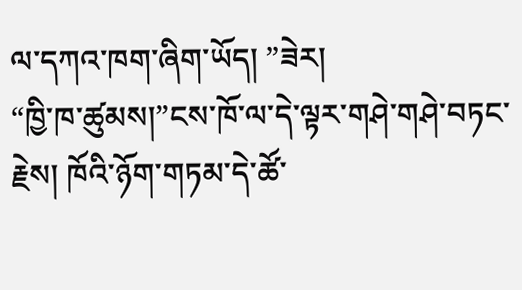ལ་དཀའ་ཁག་ཞིག་ཡོད། ”ཟེར།
“ཁྱི་ཁ་ཚུམས།”ངས་ཁོ་ལ་དེ་ལྟར་གཤེ་གཤེ་བཏང་རྗེས། ཁོའི་ཉོག་གཏམ་དེ་ཚོ་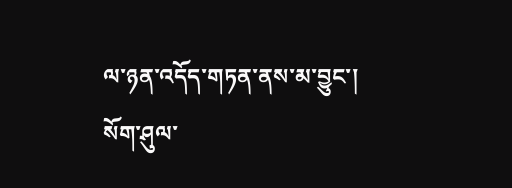ལ་ཉན་འདོད་གཏན་ནས་མ་བྱུང་།
སོག་ཤུལ་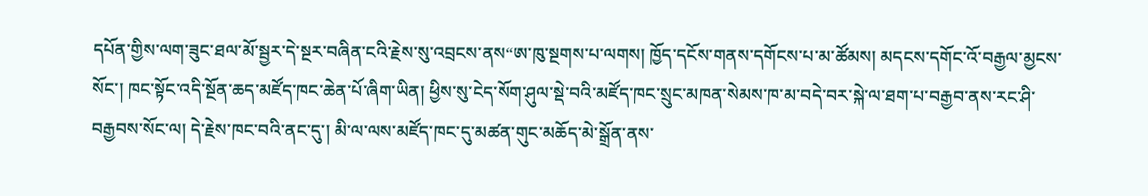དཔོན་གྱིས་ལག་ཟུང་ཐལ་མོ་སྦྱར་དེ་སྔར་བཞིན་ངའི་རྗེས་སུ་འབྲངས་ནས“ཨ་ཁུ་སྔགས་པ་ལགས། ཁྱོད་དངོས་གནས་དགོངས་པ་མ་ཚོམས། མདངས་དགོང་འོ་བརྒྱལ་མྱངས་སོང་། ཁང་སྟོང་འདི་སྔོན་ཆད་མཛོད་ཁང་ཆེན་པོ་ཞིག་ཡིན། ཕྱིས་སུ་ངེད་སོག་ཤུལ་སྡེ་བའི་མཛོད་ཁང་སྲུང་མཁན་སེམས་ཁ་མ་བདེ་བར་སྐེ་ལ་ཐག་པ་བརྒྱབ་ནས་རང་ཤི་བརྒྱབས་སོང་ལ། དེ་རྗེས་ཁང་བའི་ནང་དུ་། མི་ལ་ལས་མཛོད་ཁང་དུ་མཚན་གུང་མཆོད་མེ་སྒྲོན་ནས་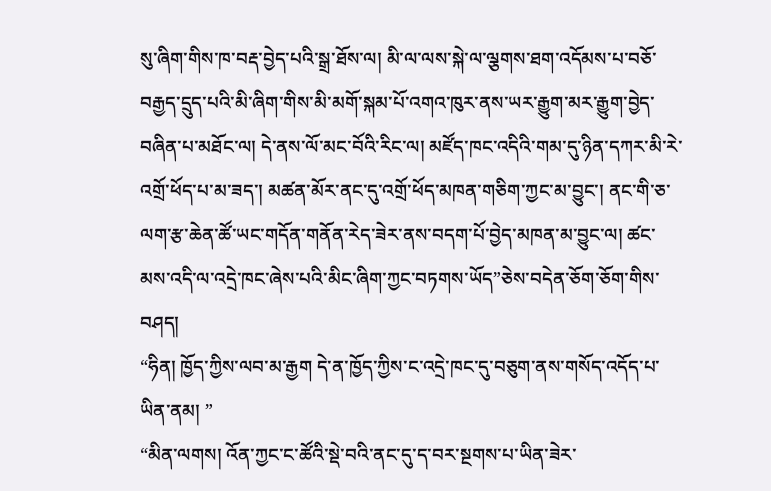སུ་ཞིག་གིས་ཁ་བརྡ་བྱེད་པའི་སྒྲ་ཐོས་ལ། མི་ལ་ལས་སྐེ་ལ་ལྕགས་ཐག་འདོམས་པ་བཅོ་བརྒྱད་དྲུད་པའི་མི་ཞིག་གིས་མི་མགོ་སྐམ་པོ་འགའ་ཁུར་ནས་ཡར་རྒྱུག་མར་རྒྱུག་བྱེད་བཞིན་པ་མཐོང་ལ། དེ་ནས་ལོ་མང་བོའི་རིང་ལ། མཛོད་ཁང་འདིའི་གམ་དུ་ཉིན་དཀར་མི་རེ་འགྲོ་ཕོད་པ་མ་ཟད་། མཚན་མོར་ནང་དུ་འགྲོ་ཕོད་མཁན་གཅིག་ཀྱང་མ་བྱུང་། ནང་གི་ཅ་ལག་རྩ་ཆེན་ཚོ་ཡང་གདོན་གནོན་རེད་ཟེར་ནས་བདག་པོ་བྱེད་མཁན་མ་བྱུང་ལ། ཚང་མས་འདི་ལ་འདྲེ་ཁང་ཞེས་པའི་མིང་ཞིག་ཀྱང་བཏགས་ཡོད”ཅེས་བདེན་ཅོག་ཅོག་གིས་བཤད།
“ཧིན། ཁྱོད་ཀྱིས་ལབ་མ་རྒྱག དེ་ན་ཁྱོད་ཀྱིས་ང་འདྲེ་ཁང་དུ་བཅུག་ནས་གསོད་འདོད་པ་ཡིན་ནམ། ”
“མིན་ལགས། འོན་ཀྱང་ང་ཚོའི་སྡེ་བའི་ནང་དུ་ད་བར་སྔགས་པ་ཡིན་ཟེར་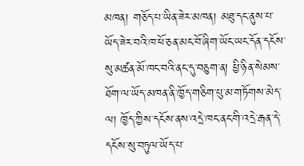མཁན། གཅོད་པ་ཡིན་ཟེར་མཁན། མཐུ་དང་ནུས་པ་ཡོད་ཟེར་བའི་ཁ་ཕོ་ཅན་མང་བོ་ཞིག་ཡོང་ཡང་དོན་དངོས་སུ་མཚན་མོ་ཁང་བའི་ནང་དུ་བཅུག་ན། ཕྱི་ཉིན་སེམས་ཐོག་ལ་ཡོད་མཁན་ནི་ཁྱོད་གཅིག་པུ་མ་གཏོགས་མེད་ལ། ཁྱོད་ཀྱིས་དངོས་ནས་འདྲེ་ཁང་ནང་གི་འདྲེ་རྒན་དེ་དངོས་སུ་བཏུལ་ཡོད་པ་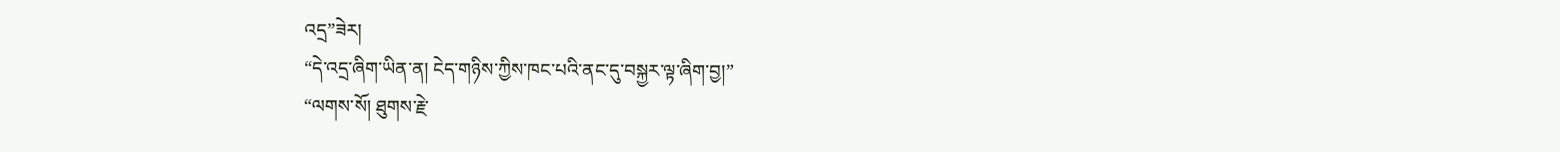འདྲ”ཟེར།
“དེ་འདྲ་ཞིག་ཡིན་ན། ངེད་གཉིས་ཀྱིས་ཁང་པའི་ནང་དུ་བསྐྱར་ལྟ་ཞིག་བྱ།”
“ལགས་སོ། ཐུགས་རྗེ་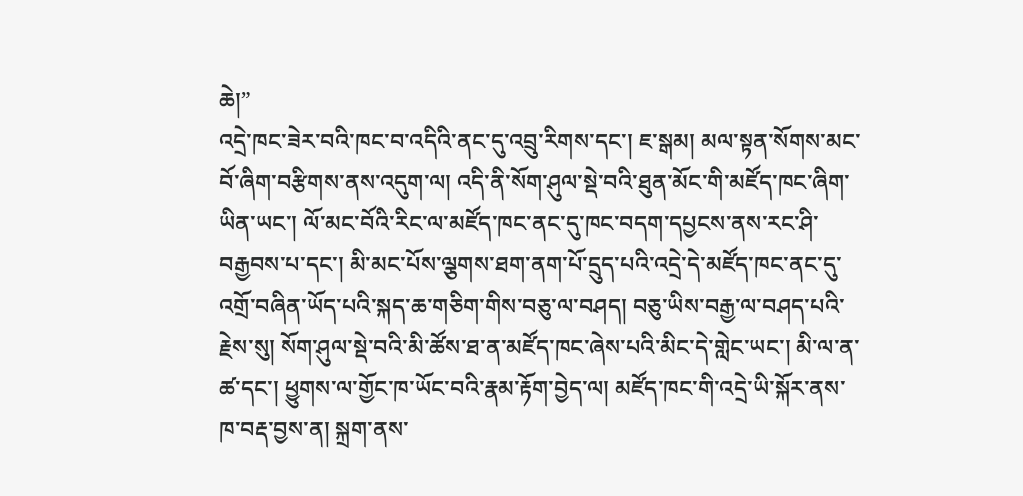ཆེ།”
འདྲེ་ཁང་ཟེར་བའི་ཁང་བ་འདིའི་ནང་དུ་འབྲུ་རིགས་དང་། ཇ་སྒམ། མལ་སྟན་སོགས་མང་བོ་ཞིག་བརྩིགས་ནས་འདུག་ལ། འདི་ནི་སོག་ཤུལ་སྡེ་བའི་ཐུན་མོང་གི་མཛོད་ཁང་ཞིག་ཡིན་ཡང་། ལོ་མང་བོའི་རིང་ལ་མཛོད་ཁང་ནང་དུ་ཁང་བདག་དཔྱངས་ནས་རང་ཤི་བརྒྱབས་པ་དང་། མི་མང་པོས་ལྕགས་ཐག་ནག་པོ་དྲུད་པའི་འདྲེ་དེ་མཛོད་ཁང་ནང་དུ་འགྲོ་བཞིན་ཡོད་པའི་སྐད་ཆ་གཅིག་གིས་བཅུ་ལ་བཤད། བཅུ་ཡིས་བརྒྱ་ལ་བཤད་པའི་རྗེས་སུ། སོག་ཤུལ་སྡེ་བའི་མི་ཚོས་ཐ་ན་མཛོད་ཁང་ཞེས་པའི་མིང་དེ་གླེང་ཡང་། མི་ལ་ན་ཚ་དང་། ཕྱུགས་ལ་གྱོང་ཁ་ཡོང་བའི་རྣམ་རྟོག་བྱེད་ལ། མཛོད་ཁང་གི་འདྲེ་ཡི་སྐོར་ནས་ཁ་བརྡ་བྱས་ན། སྐྲག་ནས་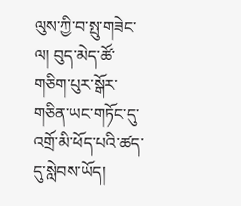ལུས་ཀྱི་བ་སྤུ་གཟེང་ལ། བུད་མེད་ཚོ་གཅིག་པུར་སྒོར་གཅིན་ཡང་གཏོང་དུ་འགྲོ་མི་ཕོད་པའི་ཚད་དུ་སླེབས་ཡོད།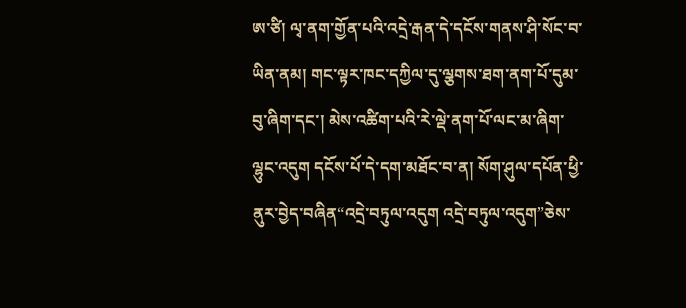ཨ་ཙི། ལྭ་ནག་གྱོན་པའི་འདྲེ་རྒན་དེ་དངོས་གནས་ཤི་སོང་བ་ཡིན་ནམ། གང་ལྟར་ཁང་དཀྱིལ་དུ་ལྕགས་ཐག་ནག་པོ་དུམ་བུ་ཞིག་དང་། མེས་འཚིག་པའི་རེ་ལྡེ་ནག་པོ་ལང་མ་ཞིག་ལྷུང་འདུག དངོས་པོ་དེ་དག་མཐོང་བ་ན། སོག་ཤུལ་དཔོན་ཕྱི་ནུར་བྱེད་བཞིན“འདྲེ་བཏུལ་འདུག འདྲེ་བཏུལ་འདུག”ཅེས་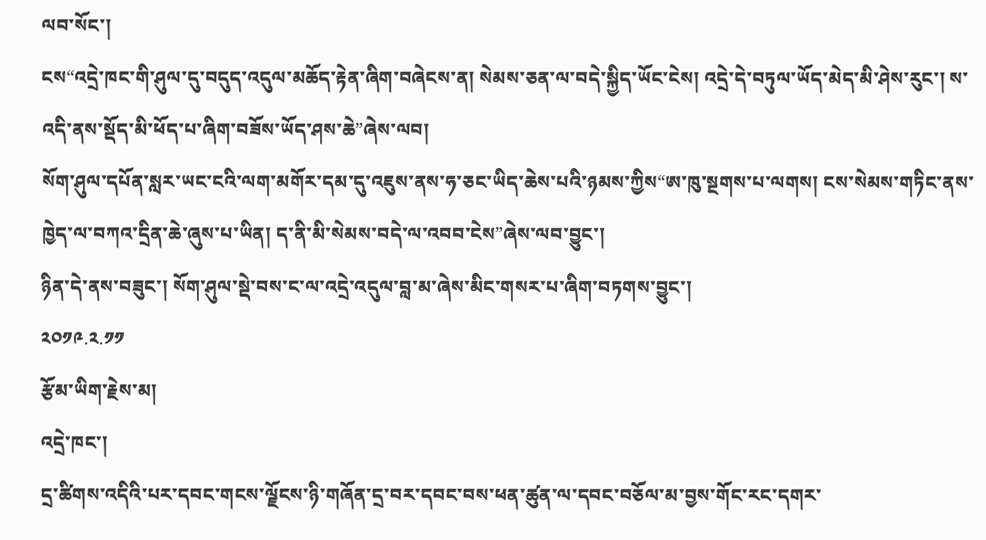ལབ་སོང་།
ངས“འདྲེ་ཁང་གི་ཤུལ་དུ་བདུད་འདུལ་མཆོད་རྟེན་ཞིག་བཞེངས་ན། སེམས་ཅན་ལ་བདེ་སྐྱིད་ཡོང་ངེས། འདྲེ་དེ་བཏུལ་ཡོད་མེད་མི་ཤེས་རུང་། ས་འདི་ནས་སྡོད་མི་ཕོད་པ་ཞིག་བཟོས་ཡོད་ཤས་ཆེ”ཞེས་ལབ།
སོག་ཤུལ་དཔོན་སླར་ཡང་ངའི་ལག་མགོར་དམ་དུ་འཇུས་ནས་ཧ་ཅང་ཡིད་ཆེས་པའི་ཉམས་ཀྱིས“ཨ་ཁུ་སྔགས་པ་ལགས། ངས་སེམས་གཏིང་ནས་ཁྱེད་ལ་བཀའ་དྲིན་ཆེ་ཞུས་པ་ཡིན། ད་ནི་མི་སེམས་བདེ་ལ་འབབ་ངེས”ཞེས་ལབ་བྱུང་།
ཉིན་དེ་ནས་བཟུང་། སོག་ཤུལ་སྡེ་བས་ང་ལ་འདྲེ་འདུལ་བླ་མ་ཞེས་མིང་གསར་པ་ཞིག་བཏགས་བྱུང་།
༢༠༡༩.༢.༡༡
རྩོམ་ཡིག་རྗེས་མ།
འདྲེ་ཁང་།
དྲ་ཚིགས་འདིའི་པར་དབང་གངས་ལྗོངས་ཉི་གཞོན་དྲ་བར་དབང་བས་ཕན་ཚུན་ལ་དབང་བཅོལ་མ་བྱས་གོང་རང་དགར་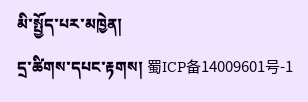མི་སྤྱོད་པར་མཁྱེན།
དྲ་ཚིགས་དཔང་རྟགས། 蜀ICP备14009601号-1